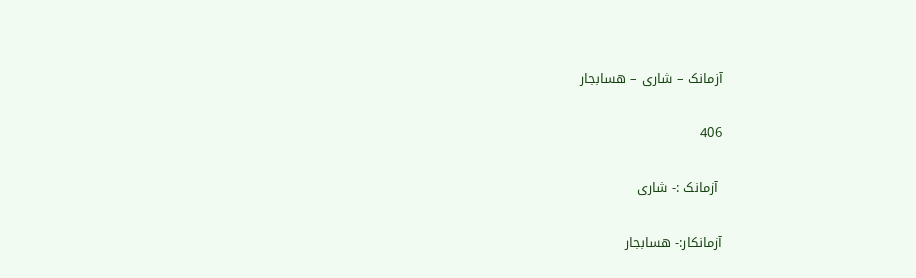آزمانک – شاری – هسابجار

406

 آزمانک :- شاری

آزمانکار:- هسابجار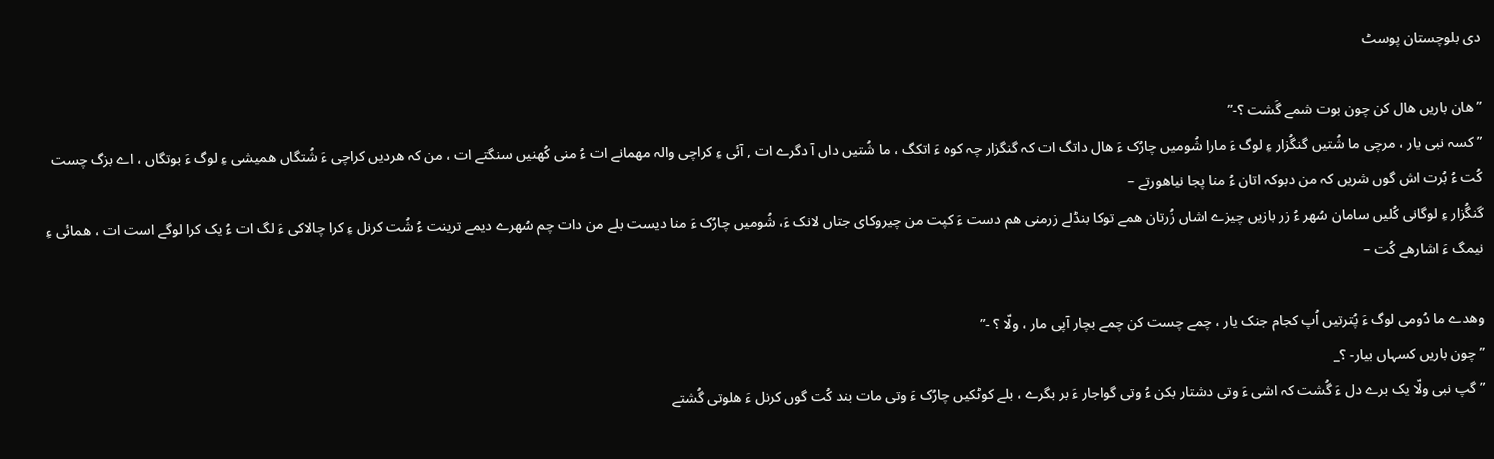دی بلوچستان پوسٹ

” هان باریں هال کن چون بوت شمے گَشت ؟-”
” کسہ نبی یار ، مرچی ما شُتیں گنگُزار ءِ لوگ ءَ مارا شُومیں چارُک ءَ هال داتگ ات کہ گنگزار چہ کوه ءَ اتکگ ، ما شُتیں داں آ دگرے ات , آئی ءِ کراچی والہ مهمانے ات ءُ منی کُهنیں سنگتے ات ، من کہ هردیں کراچی ءَ شُتگاں همیشی ءِ لوگ ءَ بوتگاں ، اے بزگ چست کُت ءُ بُرت اش گوں شریں کہ من دبوکہ اتان ءُ منا پجا نیاهورتے –
گنگُزار ءِ لوگانی کُلیں سامان سُهر ءُ زر بازیں چیزے اشاں زُرتان همے توکا بنڈلے زرمنی هم دست ءَ کپت من چیروکای جتاں لانک ءَ، شُومیں چارُک ءَ منا دیست بلے من دات چم سُهرے دیمے ترینت ءُ شُت کرنل ءِ کرا چالاکی ءَ لگ ات ءُ یک کرا لوگے است ات ، همائی ءِ نیمگ ءَ اشارهے کُت –

وهدے ما دُومی لوگ ءَ پُترتیں اُپ کجام جنک یار ، چمے چست کن چمے بچار آپی مار ، ولّا ؟ -”
” چون باریں کسہاں بیار- ؟_
” گپ نبی ولّا یک برے دل ءَ گُشت کہ اشی ءَ وتی دشتار بکن ءُ وتی گواجار ءَ بر بگرے ، بلے کوٹکیں چارُک ءَ وتی مات بند کُت گوں کرنل ءَ هلوتی گُشتے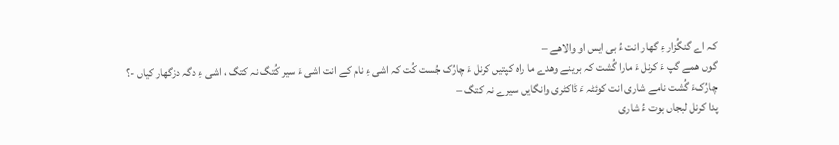کہ اے گنگُزار ءِ گهار انت ءُ بی ایس او والاھے –
گوں همے گپ ءَ کرنل ءَ مارا گُشت کہ برینے وهدے ما راه کپتیں کرنل ءَ چارُک جُست کُت کہ اشی ءِ نام کے انت اشی ءَ سیر کُتگ نہ کتگ ، اشی ءِ دگہ دزگهار کیاں -؟
چارُکءَ گُشت نامے شاری انت کوئٹہ ءَ ڈاکٹری وانگایں سیرے نہ کتگ –
پدا کرنل لبجاں بوت ءُ شاری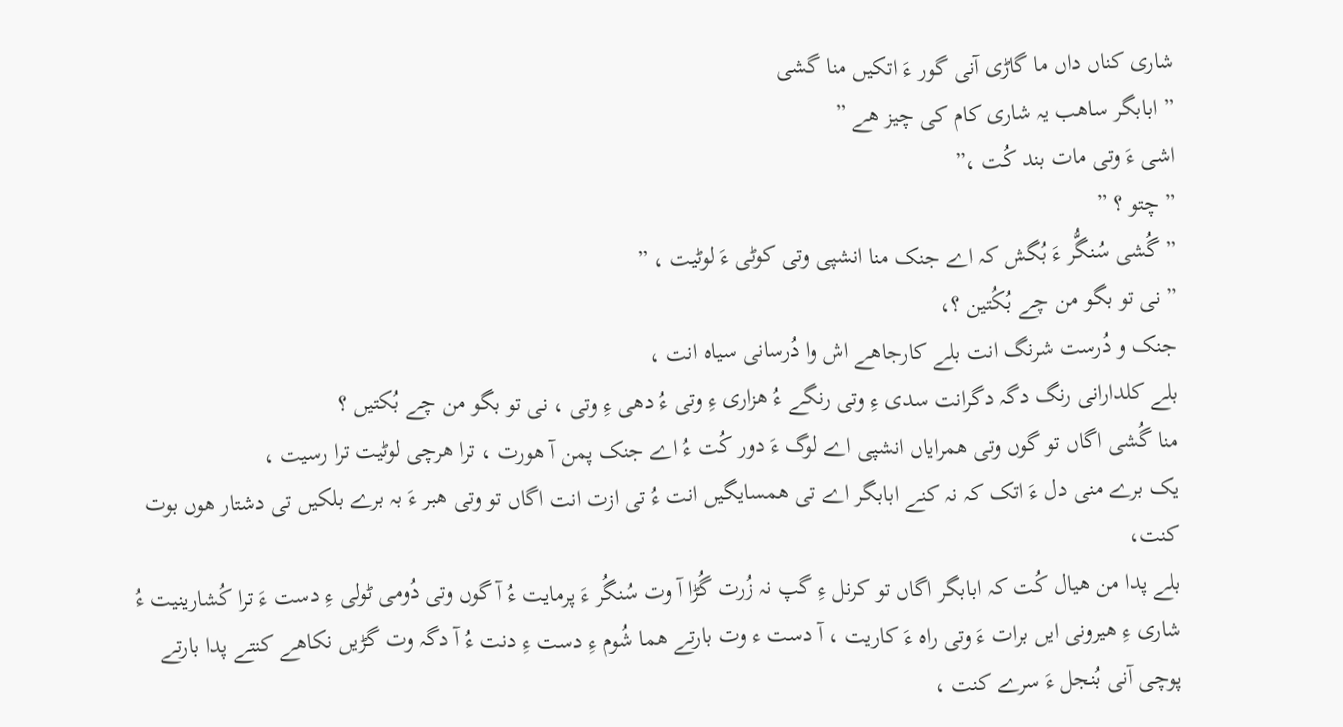شاری کناں داں ما گاڑی آنی گور ءَ اتکیں منا گشی
” ابابگر ساهب یہ شاری کام کی چیز هے ”
اشی ءَ وتی مات بند کُت ،”
” چتو ؟ ”
” گُشی سُنگُّر ءَ بُگش کہ اے جنک منا انشپی وتی کوٹی ءَ لوٹیت ، ”
” نی تو بگو من چے بُکُتین ؟،
جنک و دُرست شرنگ انت بلے کارجاهے اش وا دُرسانی سیاه انت ،
بلے کلدارانی رنگ دگہ دگرانت سدی ءِ وتی رنگے ءُ هزاری ءِ وتی ءُ دهی ءِ وتی ، نی تو بگو من چے بُکتیں ؟
منا گُشی اگاں تو گوں وتی همرایاں انشپی اے لوگ ءَ دور کُت ءُ اے جنک پمن آ هورت ، ترا هرچی لوٹیت ترا رسیت ،
یک برے منی دل ءَ اتک کہ نہ کنے ابابگر اے تی همسایگیں انت ءُ تی ازت انت اگاں تو وتی هبر ءَ بہ برے بلکیں تی دشتار هوں بوت کنت،
بلے پدا من هیال کُت کہ ابابگر اگاں تو کرنل ءِ گپ نہ زُرت گُڑا آ وت سُنگُر ءَ پرمایت ءُ آ گوں وتی دُومی ٹولی ءِ دست ءَ ترا کُشارینیت ءُ شاری ءِ هیرونی ایں برات ءَ وتی راه ءَ کاریت ، آ دست ء وت بارتے هما شُوم ءِ دست ءِ دنت ءُ آ دگہ وت گڑیں نکاهے کنتے پدا بارتے پوچی آنی بُنجل ءَ سرے کنت ،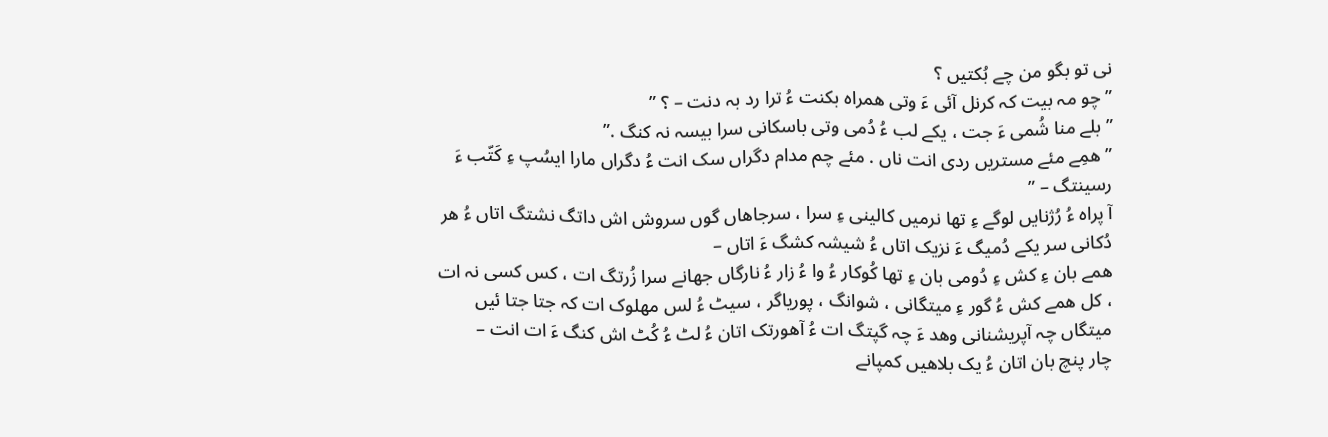نی تو بگو من چے بُکتیں ؟
” چو مہ بیت کہ کرنل آئی ءَ وتی همراه بکنت ءُ ترا رد بہ دنت – ؟ ”
” بلے منا شُمی ءَ جت ، یکے لب ءُ دُمی وتی باسکانی سرا بیسہ نہ کنگ .”
” همِے مئے مستریں ردی انت ناں . مئے چم مدام دگراں سک انت ءُ دگراں مارا ایسُپ ءِ کَتّب ءَ رسینتگ – ”
آ پراه ءُ رُژنایں لوگے ءِ تها نرمیں کالینی ءِ سرا ، سرجاهاں گوں سروش اش داتگ نشتگ اتاں ءُ هر دُکانی سر یکے دُمیگ ءَ نزیک اتاں ءُ شیشہ کشگ ءَ اتاں –
همے بان ءِ کش ءِ دُومی بان ءِ تها کُوکار ءُ وا ءُ زار ءُ نارگاں جهانے سرا زُرتگ ات ، کس کسی نہ ات ، کل همے کش ءُ گور ءِ میتگانی ، شوانگ ، پوریاگر ، سیٹ ءُ لس مهلوک ات کہ جتا جتا ئیں میتگاں چہ آپریشنانی وهد ءَ چہ گپتگ ات ءُ آهورتک اتان ءُ لٹ ءُ کُٹ اش کنگ ءَ ات انت –
چار پنچ بان اتان ءُ یک بلاهیں کمپانے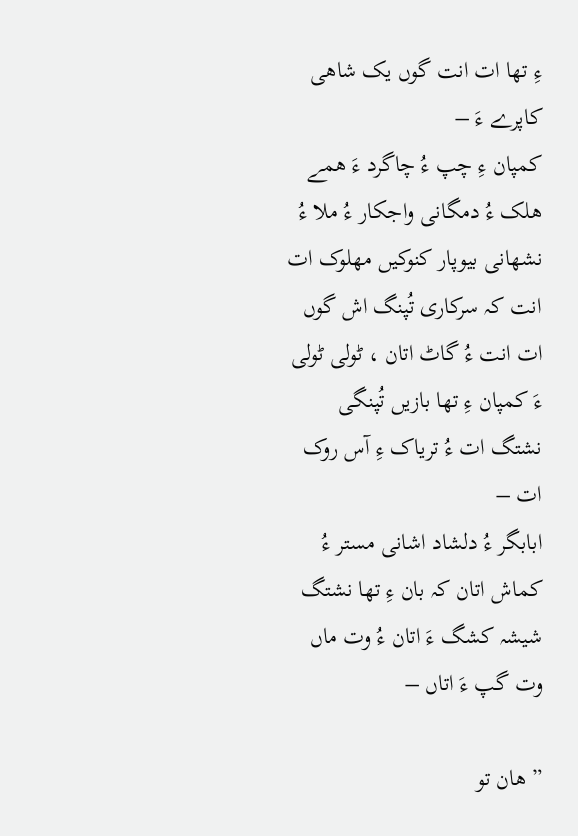ءِ تها ات انت گوں یک شاهی کاپرے ءَ –
کمپان ءِ چپ ءُ چاگرد ءَ همے هلک ءُ دمگانی واجکار ءُ ملا ءُ نشهانی بیوپار کنوکیں مهلوک ات انت کہ سرکاری تُپنگ اش گوں ات انت ءُ گاٹ اتان ، ٹولی ٹولی ءَ کمپان ءِ تها بازیں تُپنگی نشتگ ات ءُ تریاک ءِ آس روک ات –
ابابگر ءُ دلشاد اشانی مستر ءُ کماش اتان کہ بان ءِ تها نشتگ شیشہ کشگ ءَ اتان ءُ وت ماں وت گپ ءَ اتاں –

” هان تو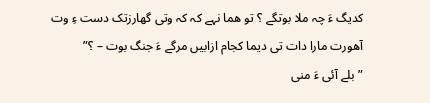کدیگ ءَ چہ ملا بوتگے ؟ تو هما نہے کہ کہ وتی گهارزتک دست ءِ وت آهورت مارا دات تی دیما کجام ازابیں مرگے ءَ جنگ بوت – ؟”
” بلے آئی ءَ منی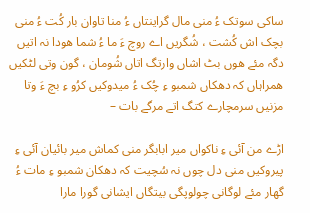ساکی سوتک ءُ منی مال گراینتاں ءُ منا تاوان بار کُت ءُ منی بچک اش کُشت ، شُگریں اے روچ ءَ ما ءُ شما هودا نہ اتیں دگہ مئے هوں بٹ اشاں وارتگ اتاں شُومان ، گون وتی لٹکیں همراہاں کہ دهکاں شمبو ءِ چُک ءُ میدوکیں کرُو ءِ بچ ءَ وتا مزنیں سرمچارے کتگ اتے مرگے بات –

اڑے من آئی ءِ ناکواں میر ابابگر منی کماش میر بائیان آئی ءِ پیروکیں منی دل چوں نہ سُچیت کہ دهکان شمبو ءِ مات ءُ گهار مئے لوگانی چولوپگی بیتگاں ایشانی گورا مارا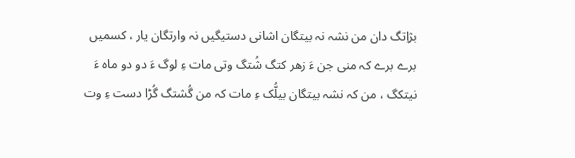بژاِتگ دان من نشہ نہ بیتگان اشانی دستیگیں نہ وارتگان یار ، کسمیں برے برے کہ منی جن ءَ زهر کتگ شُتگ وتی مات ءِ لوگ ءَ دو دو ماه ءَ نیتکگ ، من کہ نشہ بیتگان بیلُّک ءِ مات کہ من گُشتگ گُڑا دست ءِ وت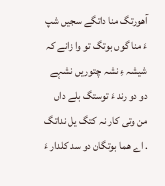آهورتگ منا داتگے سجیں شپ ءَ منا گوں بوتگ تو وا زانے کہ شیشہ ءِ نشہ چتوریں نشہے دو دو رند ءَ توستگ بلے داں من وتی کار نہ کتگ یل نداتگ . اے هما بوتگان دو سد کلدار ءَ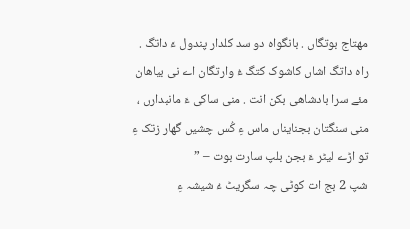مهتاج بوتگاں . بانگواه دو سد کلدار پندول ءَ داتگ . راه داتگ اشاں کاشوک کتگ ءُ وارتگان اے نی بیاهان مئے سرا باد‌شاهی بکن انت . منی ساکی ءَ مانبدارں ، منی سنگتان بجنایناں ماس ءِ کُس چشیں گهار زتک ءِ تو اڑے لیٹر ءَ بجن بلپ سارت بوت – ”
شپ 2 بج ات کوٹی چہ سگریٹ ءُ شیشہ ءِ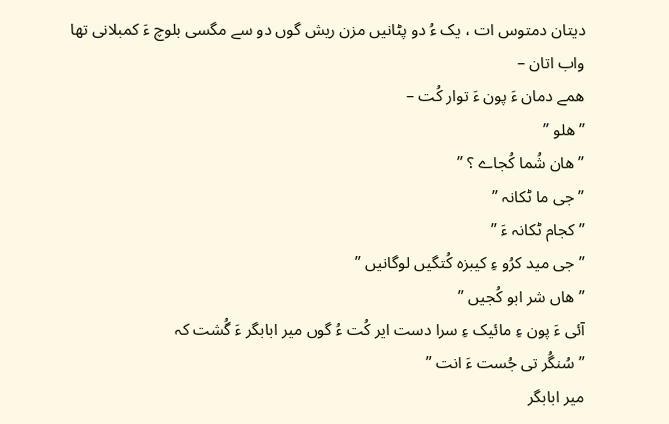دیتان دمتوس ات ، یک ءُ دو پٹانیں مزن ریش گوں دو سے مگسی بلوچ ءَ کمبلانی تها واب اتان –
همے دمان ءَ پون ءَ توار کُت –
” هلو ”
” هان شُما کُجاے ؟ ”
” جی ما ٹکانہ ”
” کجام ٹکانہ ءَ ”
” جی مید کرُو ءِ کیبزہ کُتگیں لوگانیں ”
” هاں شر ابو کُجیں ”
آئی ءَ پون ءِ مائیک ءِ سرا دست ایر کُت ءُ گوں میر ابابگر ءَ گُشت کہ
” سُنگُر تی جُست ءَ انت ”
میر ابابگر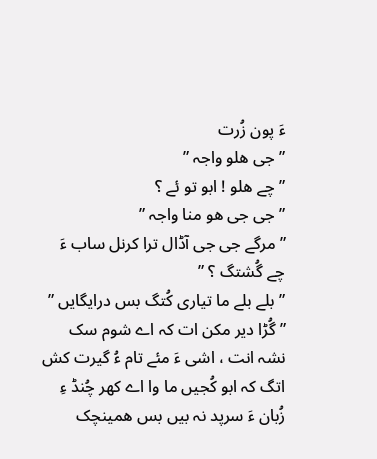ءَ پون زُرت
” جی هلو واجہ ”
” چے هلو ! ابو تو ئے ؟
” جی جی هو منا واجہ ”
” مرگے جی جی آڈال ترا کرنل ساب ءَ چے گُشتگ ؟ ”
” بلے بلے ما تیاری کُتگ بس درایگایں ”
” گُڑا دیر مکن ات کہ اے شوم سک نشہ انت ، اشی ءَ مئے تام ءُ گیرت کش اتگ کہ ابو کُجیں ما وا اے کهر چُنڈ ءِ زُبان ءَ سرپد نہ بیں بس همینچک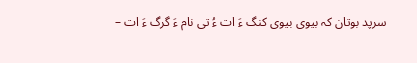سرپد بوتان کہ بیوی بیوی کنگ ءَ ات ءُ تی نام ءَ گرگ ءَ ات –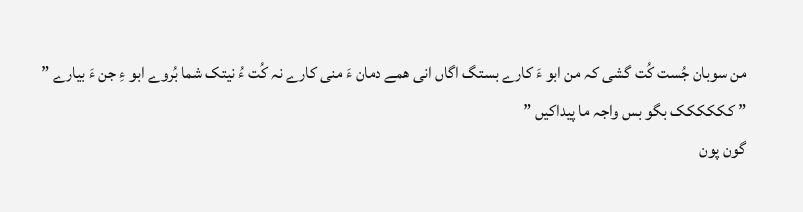من سوبان جُست کُت گشی کہ من ابو ءَ کارے بستگ اگاں انی همے دمان ءَ منی کارے نہ کُت ءُ نیتک شما بُروے ابو ءِ جن ءَ بیارے ”
” کککککک بگو بس واجہ ما پیداکیں ”
گون پون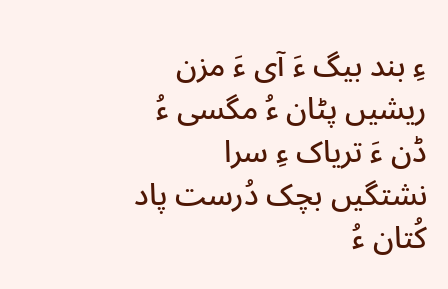ءِ بند بیگ ءَ آی ءَ مزن ریشیں پٹان ءُ مگسی ءُ ڈن ءَ تریاک ءِ سرا نشتگیں بچک دُرست پاد کُتان ءُ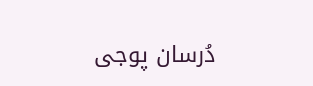دُرسان پوجی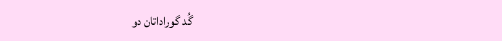گُد گوراداتان دو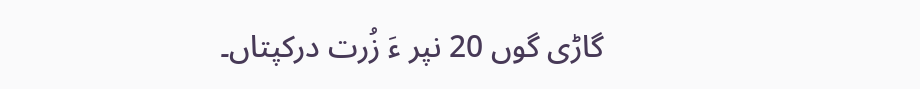گاڑی گوں 20 نپر ءَ زُرت درکپتاں۔